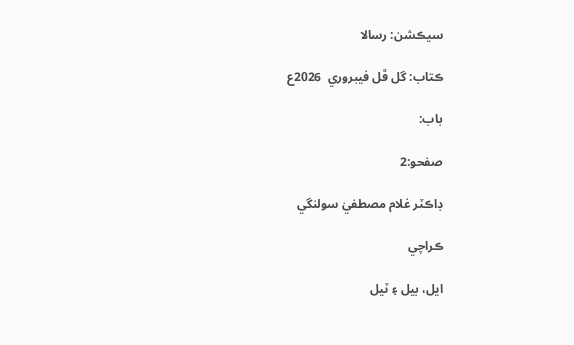سيڪشن: رسالا

ڪتاب: گل ڦل فيبروري  2026ع

باب:

صفحو:2

ڊاڪٽر غلام مصطفيٰ سولنگي

ڪراچي

ايل، بيل ۽ ٽيل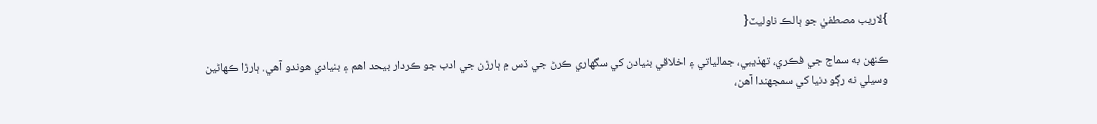}لاريب مصطفيٰ جو ٻالڪ ناوليٽ{

ڪنھن به سماج جي فڪري، تھذيبي، جمالياتي ۽ اخلاقي بنيادن کي سگھاري ڪرڻ جي ڏس ۾ ٻارڙن جي ادب جو ڪردار بيحد اهم ۽ بنيادي هوندو آهي. ٻارڙا ڪھاڻين وسيلي نه رڳو دنيا کي سمجھندا آهن،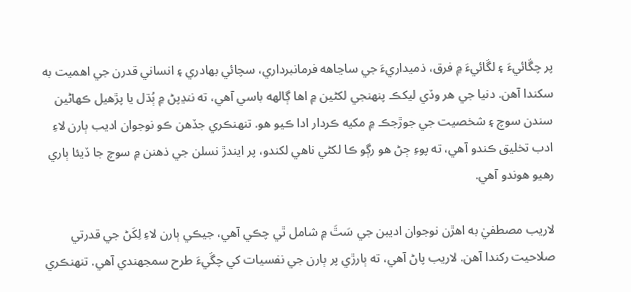پر چڱائيءَ ۽ لڱائيءَ ۾ فرق، ذميداريءَ جي ساڃاهه فرمانبرداري، سچائي بھادري ۽ انساني قدرن جي اهميت به سکندا آهن. دنيا جي هر وڏي ليکڪ پنھنجي لکڻين ۾ اها ڳالھه باسي آهي، ته ننڍپڻ ۾ ٻُڌل يا پڙهيل ڪھاڻين سندن سوچ ۽ شخصيت جي جوڙجڪ ۾ مکيه ڪردار ادا ڪيو هو. تنھنڪري جڏهن ڪو نوجوان اديب ٻارن لاءِ ادب تخليق ڪندو آهي، ته پوءِ ڄڻ هو رڳو ڪا لکڻي ناهي لکندو، پر ايندڙ نسلن جي ذهنن ۾ سوچ جا ڏيئا ٻاري رهيو هوندو آهي.

لاريب مصطفيٰ به اهڙن نوجوان اديبن جي سَٿَ ۾ شامل ٿي چڪي آهي، جيڪي ٻارن لاءِ لِکَڻ جي قدرتي صلاحيت رکندا آهن. لاريب پاڻ آهي، ته ٻارڙي پر ٻارن جي نفسيات کي چڱيءَ طرح سمجھندي آهي. تنھنڪري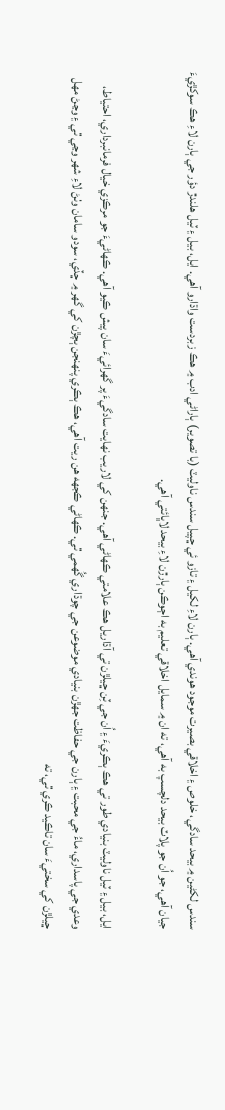سندس لکڻين ۾ بيحد سادگي، خلوص ۽ اخلاقي بصيرت موجود هوندي آهي. ٻارن لاءِ لکيل ۽ تازو ئي ڇپيل سندس ناوليٽ (با تصوير) ٻاراڻي ادب ۾ هڪ زبردست واڌارو آهي. ايل، بيل ۽ ٽيل هلندڙ دؤر جي ٻارن لاءِ هڪ سوکڙيءَ جيان آهي، جو اُن جو پلاٽ بيحد دلچسپ به آهي، ته ان ۾ سمايل اخلاقي تعليم به اڄوڪن ٻارڙن لاءِ بيحد لاڀائتي آهي.

ايل، بيل ۽ ٽيل ناوليٽ بنيادي طور تي هڪ ٻڪريءَ ۽ اُن جي ٽِن ڇيلڙن تي آڌاريل هڪ علامتي ڪھاڻي آهي. جنھن کي لاريب نھايت سادگيءَ پر گھرائيءَ سان پيش ڪيو آهي. ڪھاڻيءَ جو مرڪزي خيال فرمانبرداري، احتياط، وعدي جي پاسداري، ماءُ جي محبت ۽ ٻارن جي حفاظت جھڙن بنيادي موضوعن جي چوڌاري گُھمي ٿي. ڪھاڻي ڪجھه هن ريت آهي، هڪ ٻڪري پنھنجن ٻچڙن کي گھر ۾ ڇڏي، سودو سامان وٺڻ لاءِ شھر وڃي ٿي ۽ وڃڻ مھل ڇيلڙن کي سختيءَ سان تاڪيد ڪري ٿي، ته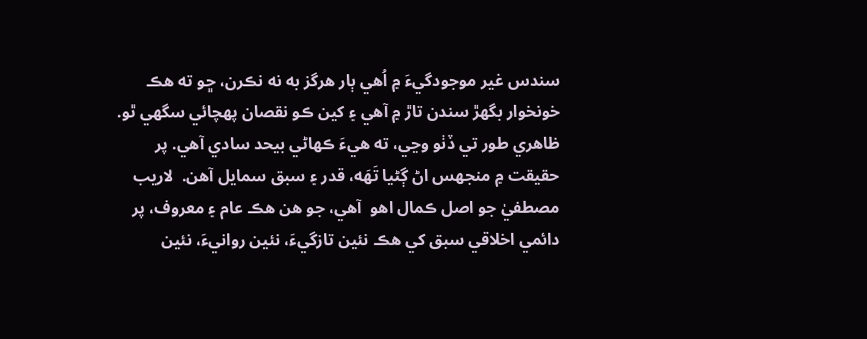سندس غير موجودگيءَ ۾ اُهي ٻار هرگز به نه نڪرن، ڇو ته هڪ خونخوار بگھڙ سندن تاڙ ۾ آهي ۽ کين ڪو نقصان پھچائي سگھي ٿو. ظاهري طور تي ڏٺو وڃي، ته هيءَ ڪھاڻي بيحد سادي آهي. پر حقيقت ۾ منجھس اڻ ڳڻيا تَھَه، قدر ۽ سبق سمايل آهن.  لاريب مصطفيٰ جو اصل ڪمال اهو  آهي، جو هن هڪ عام ۽ معروف، پر دائمي اخلاقي سبق کي هڪ نئين تازگيءَ، نئين روانيءَ، نئين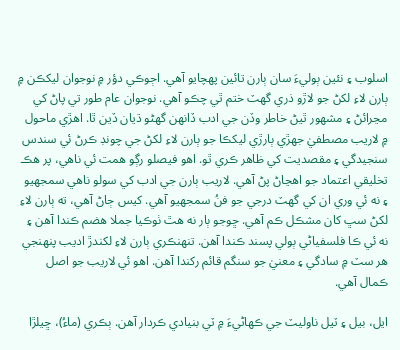اسلوب ۽ نئين ٻوليءَ سان ٻارن تائين پھچايو آهي. اڄوڪي دؤر ۾ نوجوان ليکڪن ۾ ٻارن لاءِ لکڻ جو لاڙو ذري گھٽ ختم ٿي چڪو آهي. نوجوان عام طور تي پاڻ کي مڃرائڻ ۽ مشھور ٿيڻ خاطر وڏن جي ادب ڏانھن گھڻو ڌيان ڏين ٿا. اهڙي ماحول ۾ لاريب مصطفيٰ جھڙي ٻارڙي ليکڪا جو ٻارن لاءِ لکڻ جي چونڊ ڪرڻ ئي سندس سنجيدگي ۽ مقصديت کي ظاهر ڪري ٿو. اهو فيصلو رڳو همت ئي ناهي، پر هڪ تخليقي اعتماد جو اهڃاڻ پڻ آهي. لاريب ٻارن جي ادب کي سولو ناهي سمجھيو ۽ نه ئي وري ان کي گھٽ درجي جو فنُ سمجھيو آهي. کيس ڄاڻ آهي، ته ٻارن لاءِ لکڻ سڀ کان مشڪل ڪم آهي. ڇوجو ٻار نه هٿ ٺوڪيا جملا هضم ڪندا آهن ۽ نه ئي ڪا فلسفياڻي ٻولي پسند ڪندا آهن. تنھنڪري ٻارن لاءِ لکندڙ اديب پنھنجي هر سٽ ۾ سادگي ۽ معنيٰ جو سنگم قائم رکندا آهن. اهو ئي لاريب جو اصل ڪمال آهي.

ايل، بيل ۽ ٽيل ناوليٽ جي ڪھاڻيءَ ۾ ٽي بنيادي ڪردار آهن. ٻڪري (ماءُ)، ڇيلڙا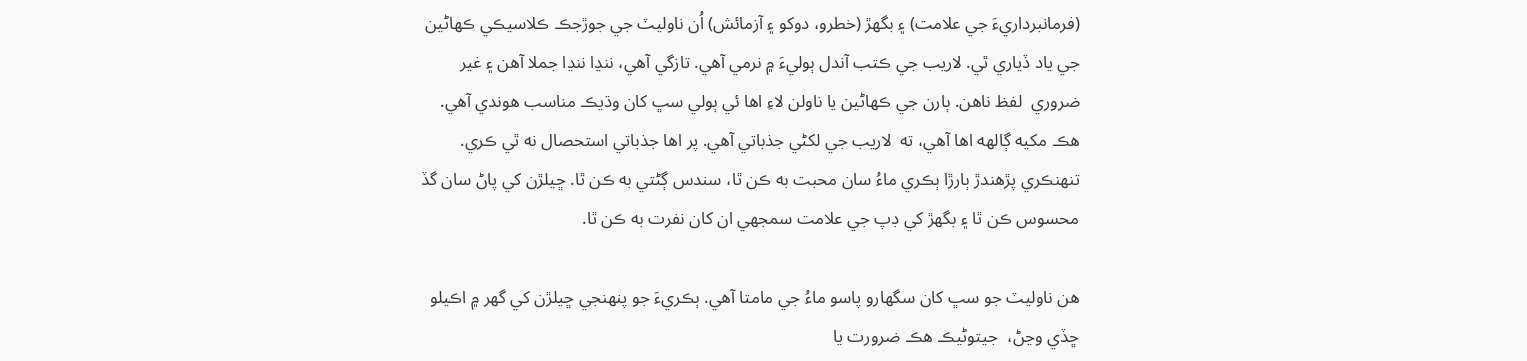(فرمانبرداريءَ جي علامت) ۽ بگھڙ (خطرو، دوکو ۽ آزمائش) اُن ناوليٽ جي جوڙجڪ ڪلاسيڪي ڪھاڻين جي ياد ڏياري ٿي. لاريب جي ڪتب آندل ٻوليءَ ۾ نرمي آهي. تازگي آهي، ننڍا ننڍا جملا آهن ۽ غير ضروري  لفظ ناهن. ٻارن جي ڪھاڻين يا ناولن لاءِ اها ئي ٻولي سڀ کان وڌيڪ مناسب هوندي آهي. هڪ مکيه ڳالھه اها آهي، ته  لاريب جي لکڻي جذباتي آهي. پر اها جذباتي استحصال نه ٿي ڪري. تنھنڪري پڙهندڙ ٻارڙا ٻڪري ماءُ سان محبت به ڪن ٿا، سندس ڳڻتي به ڪن ٿا. ڇيلڙن کي پاڻ سان گڏ محسوس ڪن ٿا ۽ بگھڙ کي ڊپ جي علامت سمجھي ان کان نفرت به ڪن ٿا.

هن ناوليٽ جو سڀ کان سگھارو پاسو ماءُ جي مامتا آهي. ٻڪريءَ جو پنھنجي ڇيلڙن کي گھر ۾ اڪيلو ڇڏي وڃڻ،  جيتوڻيڪ هڪ ضرورت يا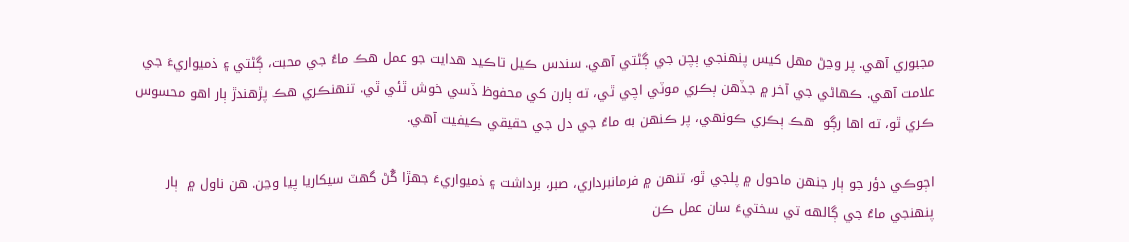مجبوري آهي. پر وڃڻ مھل کيس پنھنجي ٻچن جي ڳڻتي آهي. سندس ڪيل تاڪيد هدايت جو عمل هڪ ماءُ جي محبت، ڳڻتي ۽ ذميواريءَ جي علامت آهي. ڪھاڻي جي آخر ۾ جڏهن ٻڪري موٽي اچي ٿي، ته ٻارن کي محفوظ ڏسي خوش ٿئي ٿي. تنھنڪري هڪ پڙهندڙ ٻار اهو محسوس ڪري ٿو، ته اها رڳو  هڪ ٻڪري ڪونھي، پر ڪنھن به ماءُ جي دل جي حقيقي ڪيفيت آهي.

اڄوڪي دؤر جو ٻار جنھن ماحول ۾ پلجي ٿو، تنھن ۾ فرمانبرداري، صبر، برداشت ۽ ذميواريءَ جھڙا گُڻ گھٽ سيکاريا پيا وڃن. هن ناول ۾  ٻار پنھنجي ماءُ جي ڳالھه تي سختيءَ سان عمل ڪن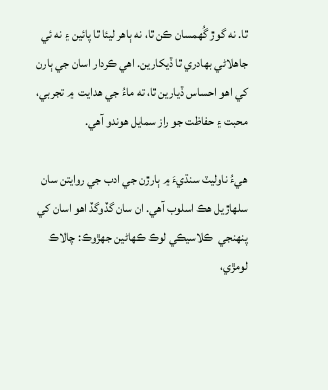ٿا. نه گوڙ گُھمسان ڪن ٿا، نه ٻاهر ليئا ٿا پائين ۽ نه ئي جاهلاڻي بھادري ٿا ڏيکارين. اهي ڪردار اسان جي ٻارن کي اهو احساس ڏيارين ٿا، ته ماءُ جي هدايت  ۾ تجربي، محبت ۽ حفاظت جو راز سمايل هوندو آهي.

هيءُ ناوليٽ سنڌيءَ ۾ ٻارڙن جي ادب جي روايتن سان سلھاڙيل هڪ اسلوب آهي. ان سان گڏوگڏ اهو اسان کي پنھنجي  ڪلاسيڪي لوڪ ڪھاڻين جھڙوڪ: چالاڪ لومڙي،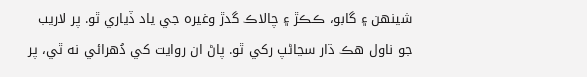شينھن ۽ گابو، ڪڪڙ ۽ چالاڪ گدڙ وغيره جي ياد ڏياري ٿو. پر لاريب جو ناول هڪ ڌار سڃاڻپ رکي ٿو. پاڻ ان روايت کي دُهرائي نه ٿي، پر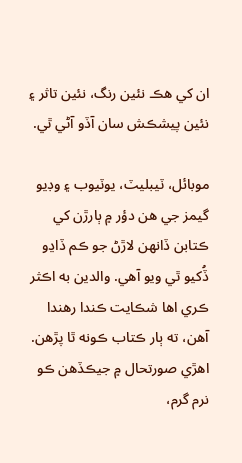ان کي هڪ نئين رنگ، نئين تاثر ۽ نئين پيشڪش سان آڏو آڻي ٿي.

موبائل، ٽيبليٽ، يوٽيوب ۽ وڊيو گيمز جي هن دؤر ۾ ٻارڙن کي ڪتابن ڏانھن لاڙڻ جو ڪم ڏاڍو ڏُکيو ٿي ويو آهي. والدين به اڪثر ڪري اها شڪايت ڪندا رهندا آهن، ته ٻار ڪتاب ڪونه ٿا پڙهن. اهڙي صورتحال ۾ جيڪڏهن ڪو نرم گرم،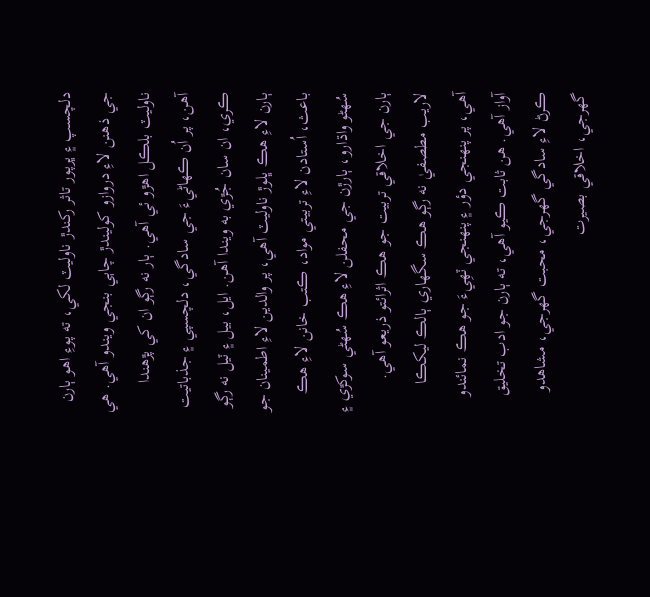دلچسپ ۽ ڀرپور تاثر رکندڙ ناوليٽ لکي، ته پوءِ اهو ٻارن جي ذهنن لاءِ دروازو کوليندڙ چاٻي بنجي ويندو آهي. هي ناوليٽ بلڪل اهڙو ئي آهي. ٻار نه رڳو ان کي پڙهندا آهن، پر اُن ڪھاڻيءَ جي سادگي، دلچسپي ۽ جذباتيت ڪري، ان سان جُڙي به ويندا آهن. ايل، بيل ۽ ٽيل نه رڳو ٻارن لاءِ هڪ ڀلوڙ ناوليٽ آهي، پر والدين لاءِ اطمينان جو باعث، اُستادن لاءِ تربيتي مواد، ڪتب خانن لاءِ هڪ سُھڻو واڌارو، ٻارڙن جي محفلن لاءِ هڪ سُھڻي سوکڙي ۽ ٻارن جي اخلاقي تربيت جو هڪ اثرائتو ذريعو آهي. لاريب مطصفيٰ نه رڳو هڪ سگھاري ٻالڪ ليکڪا آهي، پر پنھنجي دؤر ۽ پنھنجي ٽھِيءَ جو هڪ نمائندو آواز آهي. هن ثابت ڪيو آهي، ته ٻارن جو ادب تخليق ڪرڻ لاءِ سادگي گھرجي، محبت گھرجي، مشاهدو گھرجي، اخلاقي بصيرت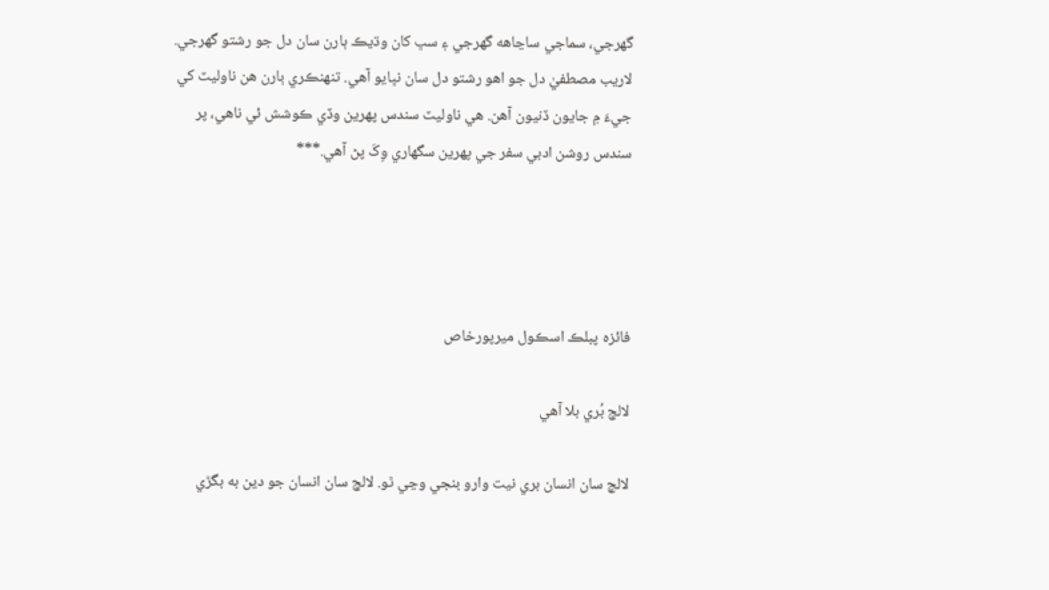گھرجي، سماجي ساڃاهه گھرجي ۽ سڀ کان وڌيڪ ٻارن سان دل جو رشتو گھرجي. لاريب مصطفيٰ دل جو اهو رشتو دل سان نڀايو آهي. تنھنڪري ٻارن هن ناوليٽ کي جيءَ ۾ جايون ڏنيون آهن. هي ناوليٽ سندس پھرين وڏي ڪوشش ئي ناهي، پر سندس روشن ادبي سفر جي پھرين سگھاري وِکَ پڻ آهي.***




فائزه پبلڪ اسڪول ميرپورخاص

لالچ بُري بلا آهي

لالچ سان انسان بري نيت وارو بنجي وڃي ٿو. لالچ سان انسان جو دين به بگڙي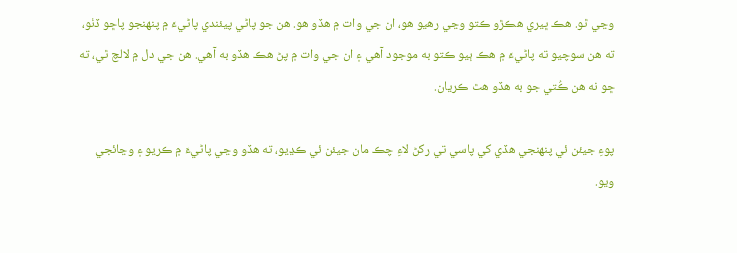وڃي ٿو. هڪ ڀيري هڪڙو ڪتو وڃي رهيو هو، ان جي وات ۾ هڏو هو. هن جو پاڻي پيئندي پاڻيءَ ۾ پنھنجو پاڇو ڏٺو، ته هن سوچيو ته پاڻيءَ ۾ هڪ ٻيو ڪتو به موجود آهي ۽ ان جي وات ۾ پڻ هڪ هڏو به آهي. هن جي دل ۾ لالچ ٿي، ته ڇو نه هن ڪُتي جو به هڏو هٿ ڪريان.

پوءِ جيئن ئي پنھنجي هڏي کي پاسي تي رکڻ لاءِ چڪ مان جيئن ئي ڪڍيو، ته هڏو وڃي پاڻيءَ ۾ ڪريو ۽ وڃائجي ويو.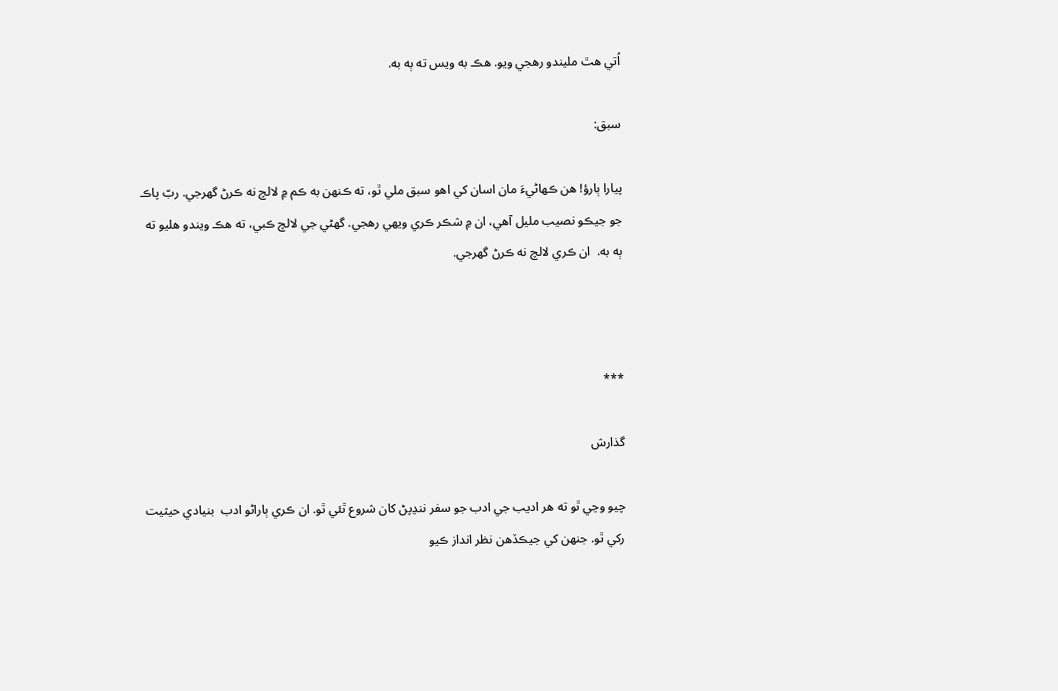اُتي هٿ مليندو رهجي ويو. هڪ به ويس ته ٻه به.

سبق:

پيارا ٻارؤ! هن ڪھاڻيءَ مان اسان کي اهو سبق ملي ٿو، ته ڪنھن به ڪم ۾ لالچ نه ڪرڻ گھرجي. ربّ پاڪ جو جيڪو نصيب مليل آهي، ان ۾ شڪر ڪري ويھي رهجي. گھڻي جي لالچ ڪبي، ته هڪ ويندو هليو ته ٻه به.  ان ڪري لالچ نه ڪرڻ گھرجي.



***

گذارش

چيو وڃي ٿو ته هر اديب جي ادب جو سفر ننڍپڻ کان شروع ٿئي ٿو. ان ڪري ٻاراڻو ادب  بنيادي حيثيت رکي ٿو. جنھن کي جيڪڏهن نظر انداز ڪيو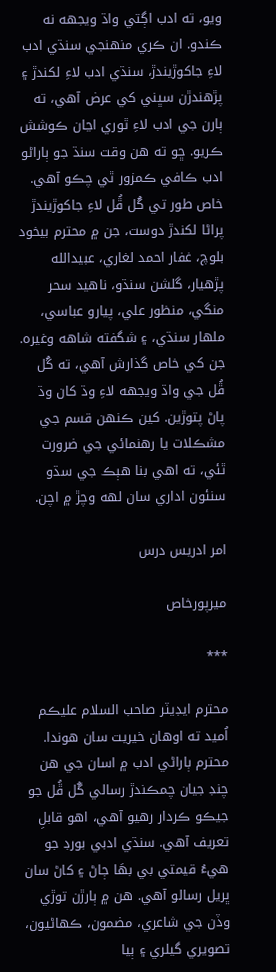ويو، ته ادب اڳتي واڌ ويجھه نه ڪندو. ان ڪري منھنجي سنڌي ادب لاءِ جاکوڙيندڙ، سنڌي ادب لاءِ لکندڙ ۽ پڙهندڙن سڀني کي عرض آهي، ته ٻارن جي ادب لاءِ ٿوري اڃان ڪوشش ڪريو. ڇو ته هن وقت سنڌ جو ٻاراڻو ادب ڪافي ڪمزور ٿي چڪو آهي.  خاص طور تي گُل ڦُل لاءِ جاکوڙيندڙ پراڻا لکندڙ دوست، جن ۾ محترم بيخود بلوچ، غفار احمد لغاري، عبيدالله پڙهيار، گلشن سنڌو، ناهيد سحر منگي، منظور علي، پيارو عباسي، ملھار سنڌي، ۽ شگفته شاهه وغيره. جن کي خاص گذارش آهي، ته گُل ڦُل جي واڌ ويجھه لاءِ وڌ کان وڌ پاڻ پتوڙين. کين ڪنھن قسم جي مشڪلات يا رهنمائي جي ضرورت ٿئي، ته اهي بنا هٻڪ جي سڌو سنئون اداري سان لھه وچڙ ۾ اچن.

امر ادريس درس

ميرپورخاص

***

محترم ايڊيٽر صاحب السلام عليڪم اُميد ته اوهان خيريت سان هوندا. محترم ٻاراڻي ادب ۾ اسان جي هن چنڊ جيان چمڪندڙ رسالي گُل ڦُل جو جيڪو ڪردار رهيو آهي، اهو قابلِ تعريف آھي. سنڌي ادبي بورڊ جو هيءُ قيمتي بي بھَا ڄاڻ ۽ کاڻ سان ڀريل رسالو آهي. هن ۾ ٻارڙن توڙي وڏن جي شاعري، مضمون، ڪھاڻيون، تصويري گيلري ۽ ٻيا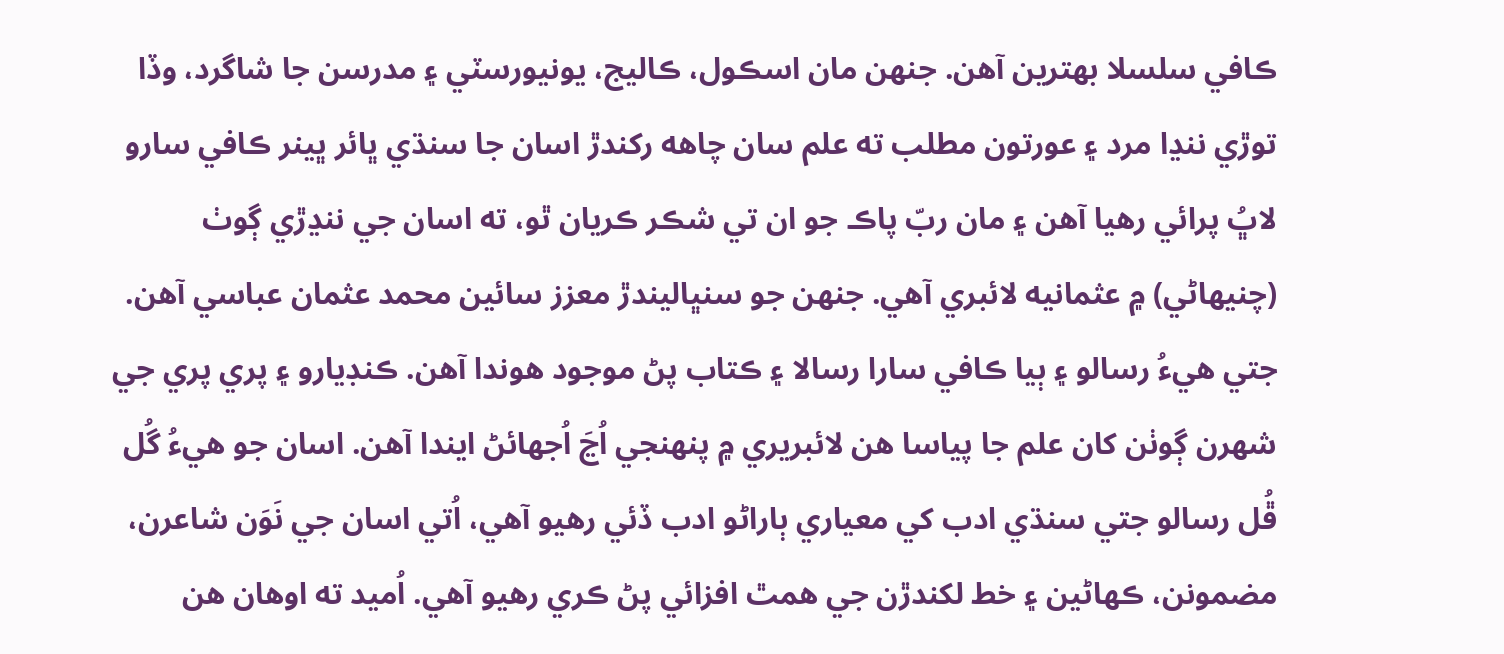ڪافي سلسلا بھترين آهن. جنھن مان اسڪول، ڪاليج، يونيورسٽي ۽ مدرسن جا شاگرد، وڏا توڙي ننڍا مرد ۽ عورتون مطلب ته علم سان چاهه رکندڙ اسان جا سنڌي ڀائر ڀينر ڪافي سارو لاڀُ پرائي رهيا آهن ۽ مان ربّ پاڪ جو ان تي شڪر ڪريان ٿو، ته اسان جي ننڍڙي ڳوٺ (چنيھاڻي) ۾ عثمانيه لائبري آهي. جنھن جو سنڀاليندڙ معزز سائين محمد عثمان عباسي آهن. جتي هيءُ رسالو ۽ ٻيا ڪافي سارا رسالا ۽ ڪتاب پڻ موجود هوندا آهن. ڪنڊيارو ۽ پري پري جي شھرن ڳوٺن کان علم جا پياسا هن لائبريري ۾ پنھنجي اُڃَ اُجھائڻ ايندا آهن. اسان جو هيءُ گُل ڦُل رسالو جتي سنڌي ادب کي معياري ٻاراڻو ادب ڏئي رهيو آهي، اُتي اسان جي نَوَن شاعرن، مضمونن، ڪھاڻين ۽ خط لکندڙن جي همٿ افزائي پڻ ڪري رهيو آهي. اُميد ته اوهان هن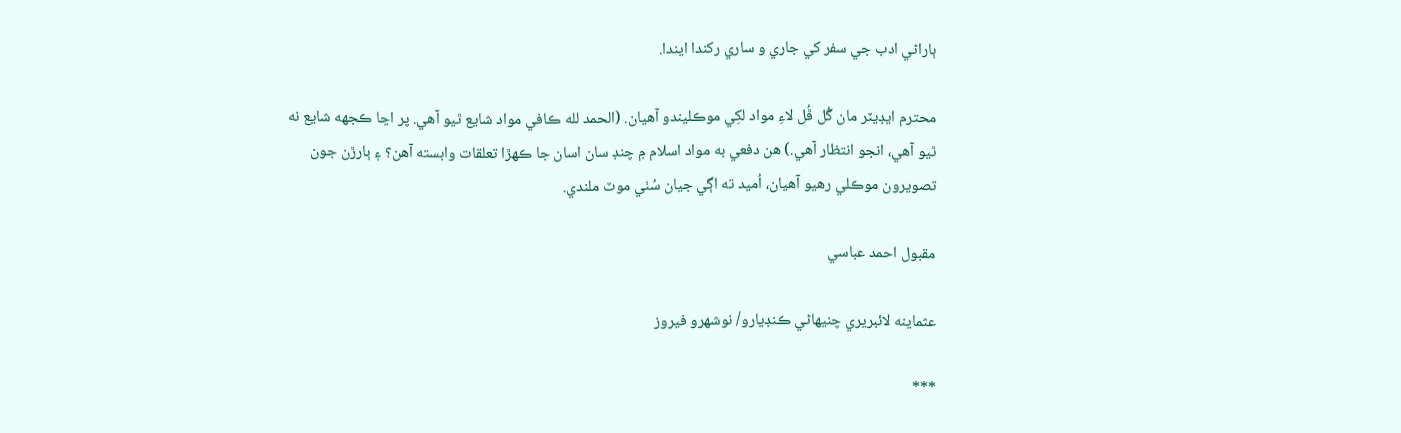ٻاراڻي ادب جي سفر کي جاري و ساري رکندا ايندا.

محترم ايڊيٽر مان گُل ڦُل لاءِ مواد لکِي موڪليندو آهيان. (الحمد لله ڪافي مواد شايع ٿيو آهي. پر اڃا ڪجھه شايع نه ٿيو آهي، انجو انتظار آهي.) هن دفعي به مواد اسلام ۾ چنڊ سان اسان جا ڪھڙا تعلقات وابسته آھن؟ ۽ ٻارڙن جون تصويرون موڪلي رهيو آهيان، اُميد ته اڳي جيان سُٺي موٽ ملندي.

مقبول احمد عباسي

عثماينه لائبريري چنيهاڻي ڪنڊيارو/ نوشھرو فيروز

***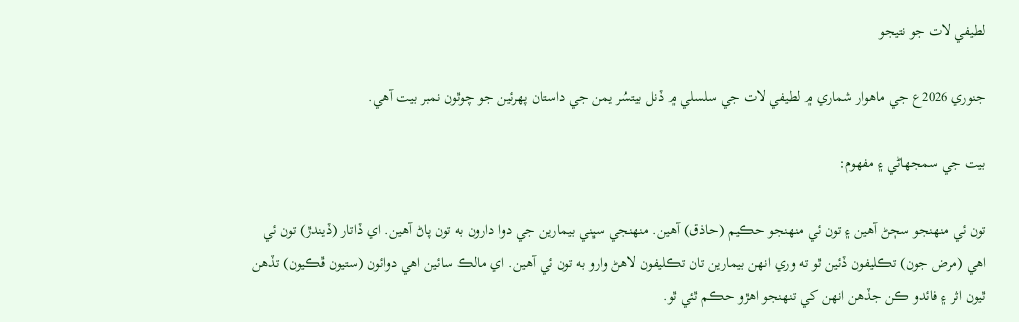لطيفي لات جو نتيجو

جنوري 2026ع جي ماهوار شماري ۾ لطيفي لات جي سلسلي ۾ ڏنل بيتسُر يمن جي داستان پھرئين جو چوٿون نمبر بيت آھي.

بيت جي سمجھاڻي ۽ مفھوم:

تون ئي منھنجو سڄڻ آهين ۽ تون ئي منھنجو حڪيم (حاذق) آهين. منھنجي سڀني بيمارين جي دوا دارون به تون پاڻ آهين. اي ڏاتار (ڏيندڙ) تون ئي اهي (مرض جون) تڪليفون ڏئين ٿو ته وري انھن بيمارين تان تڪليفون لاهڻ وارو به تون ئي آهين. اي مالڪ سائين اهي دوائون (ستيون ڦڪيون) تڏهن ٿيون اثر ۽ فائدو ڪن جڏهن انهن کي تنهنجو اهڙو حڪم ٿئي ٿو.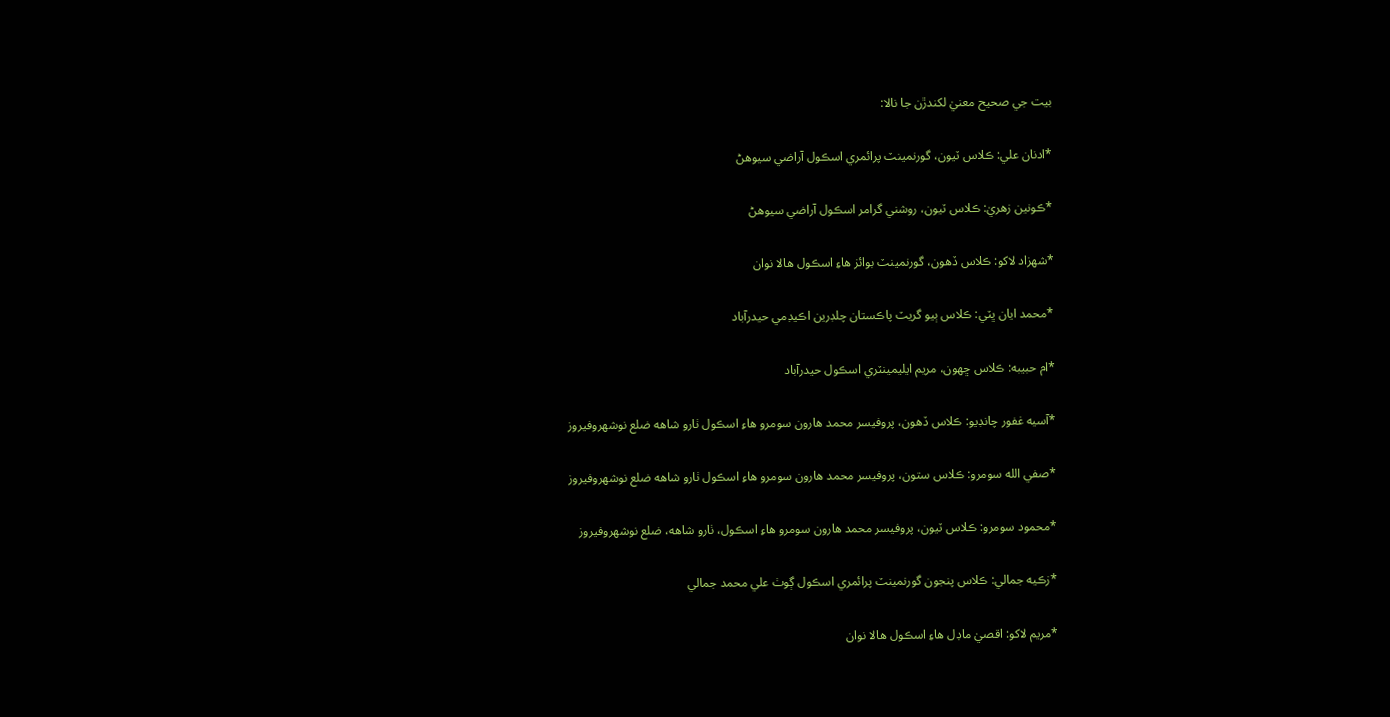بيت جي صحيح معنيٰ لکندڙن جا نالا:

*ادنان علي: ڪلاس ٽيون، گورنمينٽ پرائمري اسڪول آراضي سيوھڻ

*ڪونين زهريٰ: ڪلاس ٽيون، روشني گرامر اسڪول آراضي سيوهڻ

*شهزاد لاکو: ڪلاس ڏهون، گورنمينٽ بوائز هاءِ اسڪول هالا نوان

*محمد ايان ڀٽي: ڪلاس ٻيو گريٽ پاڪستان چلڊرين اڪيڊمي حيدرآباد

*ام حبيبه: ڪلاس ڇھون، مريم ايليمينٽري اسڪول حيدرآباد

*آسيه غفور چانڊيو: ڪلاس ڏهون، پروفيسر محمد هارون سومرو هاءِ اسڪول ٺارو شاهه ضلع نوشھروفيروز

*صفي الله سومرو: ڪلاس ستون، پروفيسر محمد هارون سومرو هاءِ اسڪول ٺارو شاهه ضلع نوشھروفيروز

*محمود سومرو: ڪلاس ٽيون، پروفيسر محمد هارون سومرو هاءِ اسڪول، ٺارو شاهه، ضلع نوشھروفيروز

*زڪيه جمالي: ڪلاس پنجون گورنمينٽ پرائمري اسڪول ڳوٺ علي محمد جمالي

*مريم لاکو: اقصيٰ ماڊل هاءِ اسڪول هالا نوان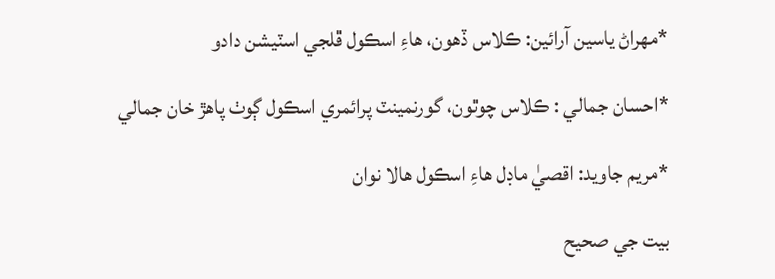*مهراڻ ياسين آرائين: ڪلاس ڏهون، هاءِ اسڪول ڦلجي اسٽيشن دادو

*احسان جمالي : ڪلاس چوٿون، گورنمينٽ پرائمري اسڪول ڳوٺ پاهڙ خان جمالي

*مريم جاويد: اقصيٰ ماڊل هاءِ اسڪول هالا نوان

بيت جي صحيح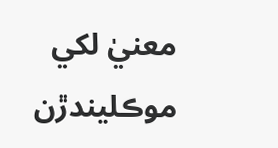معنيٰ لکي موڪليندڙن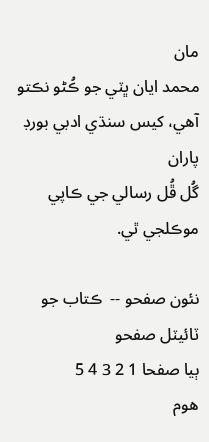مان
محمد ايان ڀٽي جو ڪُڻو نڪتو آھي، کيس سنڌي ادبي بورڊ پاران
گُل ڦُل رسالي جي ڪاپي موڪلجي ٿي.

نئون صفحو --  ڪتاب جو ٽائيٽل صفحو
ٻيا صفحا 1 2 3 4 5
هوم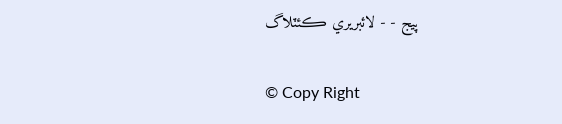پيج - - لائبريري ڪئٽلاگ

© Copy Right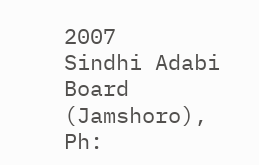2007
Sindhi Adabi Board (Jamshoro),
Ph: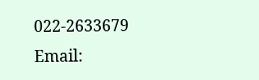022-2633679 Email: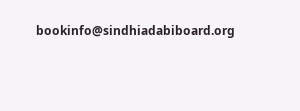bookinfo@sindhiadabiboard.org